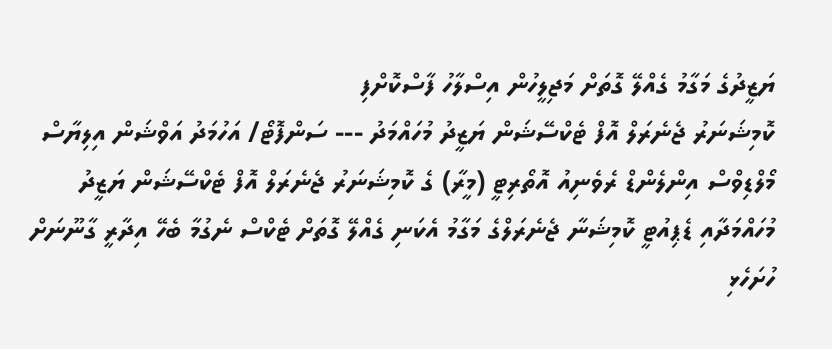ޔަޒީދުގެ މަގާމު ގެއްލޭ ގޮތަށް މަޖިލީހުން އިސްލާހު ފާސްކޮށްފި
ކޮމިޝަނަރު ޖެނެރަލް އޮފް ޓެކްސޭޝަން ޔަޒީދު މުހައްމަދު --- ސަންފޮޓޯ/ އަހުމަދު އަވްޝަން އިލިޔާސް
މޯލްޑިވްސް އިންލެންޑް ރެވެނިއު އޮތޯރިޓީ (މީރާ) ގެ ކޮމިޝަނަރު ޖެނެރަލް އޮފް ޓެކްސޭޝަން ޔަޒީދު މުހައްމަދާއި ޑެޕިއުޓީ ކޮމިޝަނާ ޖެނެރަލްގެ މަގާމު އެކަނި ގެއްލޭ ގޮތަށް ޓެކްސް ނެގުމާ ބެހޭ އިދާރީ ގާނޫނަށް ހުށަހެޅި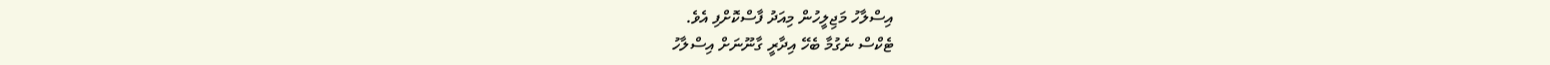އިސްލާހު މަޖިލީހުން މިއަދު ފާސްކޮށްފި އެވެ.
ޓެކްސް ނެގުމާ ބެހޭ އިދާރީ ގާނޫނަށް އިސްލާހު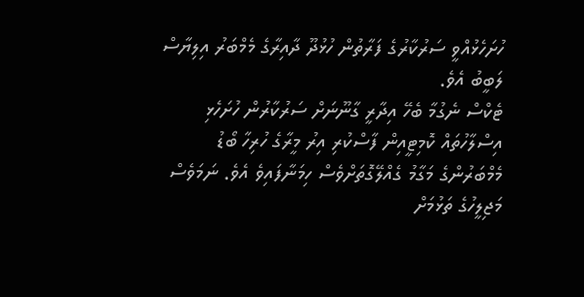ހުށަހެޅުއްވީ ސަރުކާރުގެ ފަރާތުން ހުޅުދޫ ދާއިރާގެ މެމްބަރު އިލިޔާސް ލަބީބު އެވެ.
ޓެކްސް ނެގުމާ ބެހޭ އިދާރީ ގާނޫނަށް ސަރުކާރުން ހުށަހެޅި އިސްލާހުތައް ކޮމިޓީއިން ފާސްކުރި އިރު މީރާގެ ހުރިހާ ބޯޑު މެމްބަރުންގެ މަގާމު ގެއްލޭގޮތަށްވެސް ހިމަނާފައިވެ އެވެ. ނަމަވެސް މަޖިލީހުގެ ތަޅުމަށް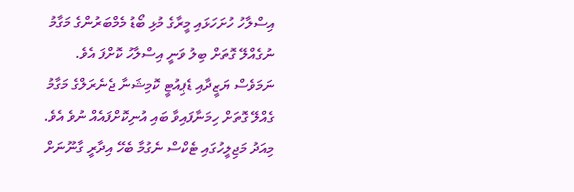އިސްލާހު ހުށަހަޅައި މީރާގެ މުޅި ބޯޑު މެމްބަރުންގެ މަގާމު ނުގެއްލޭ ގޮތަށް ބިލު ވަނީ އިސްލާހު ކޮށްފަ އެވެ.
ނަމަވެސް ޔަޒީދާއި ޑެޕިއުޓީ ކޮމިޝަނާ ޖެނެރަލްގެ މަގާމު ގެއްލޭ ގޮތަށް ހިމަނާފައިވާ ބައި އުނިކޮށްފައެއް ނުވެ އެވެ. މިއަދު މަޖިލީހުގައި ޓެކްސް ނެގުމާ ބެހޭ އިދާރީ ގާނޫނަށް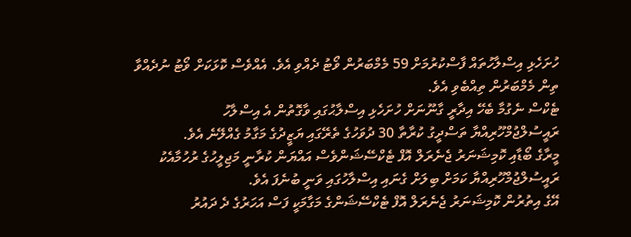ހުށަހެޅި އިސްލާހުތައް ފާސްކުރުމަށް 59 މެމްބަރުން ވޯޓު ދެއްވި އެވެ. އެއްވެސް ކޮޅަކަށް ވޯޓު ނުދެއްވާ ތިން މެމްބަރުން ތިއްބެވި އެވެ.
ޓެކްސް ނެގުމާ ބެހޭ އިދާރީ ގާނޫނަށް ހުށަހެޅި އިސްލާޙުގައި ވާގޮތުން އެ އިސްލާހު ރައީސުލްޖުމްހޫރިއްޔާ ތަސްދީގު ކުރާތާ 30 ދުވަހުގެ ތެރޭގައި ޔަޒީދުގެ މަގާމު ގެއްލޭނެ އެވެ.
މީރާގެ ބޯޑާއި ކޮމިޝަނަރު ޖެނެރަލް އޮފް ޓެކްސޭޝަންވެސް އައްޔަން ކުރާނީ މަޖިލީހުގެ ރުހުމާއެކު ރައީސުލްޖުމްހޫރިއްޔާ ކަމަށް ބިލަށް ގެނައި އިސްލާހުގައި ވަނީ ބުނެފަ އެވެ.
އޭގެ އިތުރުން ކޮމިޝަނަރު ޖެނެރަލް އޮފް ޓެކްސޭޝަންގެ މަގާމަކީ ފަސް އަހަރުގެ ދެ ދައުރު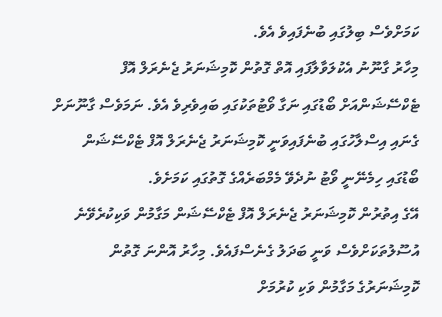ކަމަށްވެސް ބިލުގައި ބުނެފައިވެ އެވެ.
މިހާރު ގާނޫނު އެކުލަވާލާފައި އޮތް ގޮތުން ކޮމިޝަނަރު ޖެނެރަލް އޮފް ޓެކްސޭޝަންއަށް ބޯޑުގައި ނަގާ ވޯޓުތަކުގައި ބައިވެރިވެ އެވެ. ނަމަވެސް ގާނޫނަށް ގެނައި އިސްލާހުގައި ބުނެފައިވަނީ ކޮމިޝަނަރު ޖެނެރަލް އޮފް ޓެކްސޭޝަން ބޯޑުގައި ހިމެނޭނީ ވޯޓު ނުދެވޭ މެމްބަރެއްގެ ގޮތުގައި ކަމަށެވެ.
އޭގެ އިތުރުން ކޮމިޝަނަރު ޖެނެރަލް އޮފް ޓެކްސޭޝަން މަގާމުން ވަކިކުރެވޭނެ އުސޫލުތަކަށްވެސް ވަނީ ބަދަލު ގެނެސްފައެވެ. މިހާރު އޮންނަ ގޮތުން ކޮމިޝަނަރުގެ މަގާމުން ވަކި ކުރުމަށް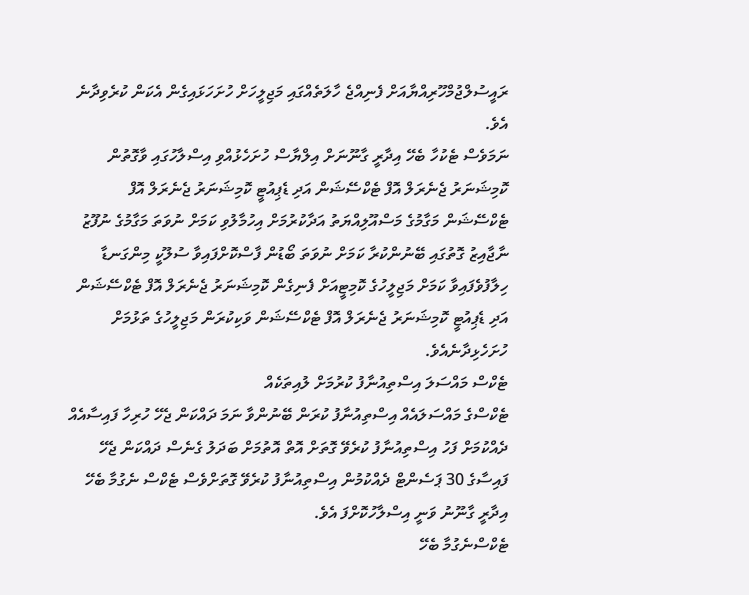ރައީސުލްޖުމްހޫރިއްޔާއަށް ފެނިއްޖެ ހާލަތެއްގައި މަޖިލީހަށް ހުށަހަޅައިގެން އެކަން ކުރެވިދާނެ އެވެ.
ނަމަވެސް ޓެކުހާ ބެހޭ އިދާރީ ގާނޫނަށް އިލްޔާސް ހުށަހެޅުއްވި އިސްލާހުގައި ވާގޮތުން ކޮމިޝަނަރު ޖެނެރަލް އޮފް ޓެކްސޭޝަން އަދި ޑެޕިއުޓީ ކޮމިޝަނަރު ޖެނެރަލް އޮފް ޓެކްސޭޝަން މަގާމުގެ މަސްއޫލިއްޔަތު އަދާކުރުމަށް އިހުމާލުވި ކަމަށް ނުވަތަ މަގާމުގެ ނުފޫޒު ނާޖާއިޒު ގޮތުގައި ބޭނުންކުރާ ކަމަށް ނުވަތަ ބޯޑުން ފާސްކޮށްފައިވާ ސުލޫކީ މިންގަނޑާ ހިލާފުވެފައިވާ ކަމަށް މަޖިލީހުގެ ކޮމިޓީއަށް ފެނިގެން ކޮމިޝަނަރު ޖެނެރަލް އޮފް ޓެކްސޭޝަން އަދި ޑެޕިއުޓީ ކޮމިޝަނަރު ޖެނެރަލް އޮފް ޓެކްސޭޝަން ވަކިކުރަން މަޖިލީހުގެ ތަޅުމަށް ހުށަހެޅިދާނެއެވެ.
ޓެކްސް މައްސަލަ އިސްތިއުނާފު ކުރުމަށް ލުއިތަކެއް
ޓެކްސްގެ މައްސަލައެއް އިސްތިއުނާފު ކުރަން ބޭނުންވާ ނަމަ ދައްކަން ޖެހޭ ހުރިހާ ފައިސާއެއް ދެއްކުމަށް ފަހު އިސްތިއުނާފު ކުރެވޭ ގޮތަށް އޮތް އޮތުމަށް ބަދަލު ގެނެސް ދައްކަން ޖެހޭ ފައިސާގެ 30 ޕަސެންޓް ދެއްކުމުން އިސްތިއުނާފު ކުރެވޭ ގޮތަށްވެސް ޓެކްސް ނެގުމާ ބެހޭ އިދާރީ ގާނޫނު ވަނީ އިސްލާހުކޮށްފަ އެވެ.
ޓެކްސްނެގުމާ ބެހޭ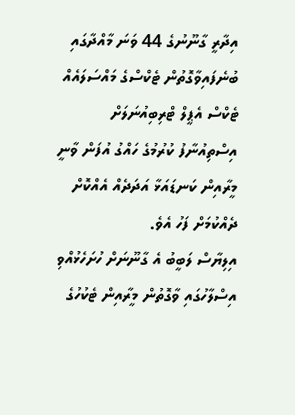އިދާރީ ގާނޫނުގެ 44 ވަނަ މާއްދާގައި ބުނެފައިވާގޮތުން ޓެކްސްގެ މައްސަލައެއް ޓެކްސް އެޕީލް ޓްރިބިއުނަލަށް އިސްތިއުނާފު ކުރުމުގެ ހައްގު އުފަން ވާނީ މީރާއިން ކަނޑައަޅާ އަދަދެއް އެއްކޮށް ދެއްކުމަށް ފަހު އެވެ.
އިލިޔާސް ލަބީބު އެ ގާނޫނަށް ހުށަހެޅުއްވި އިސްލާހުގައި ވާގޮތުން މީރާއިން ޓެކުހުގެ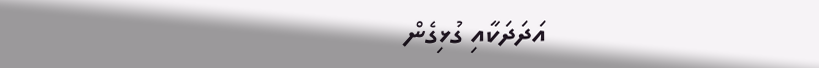އަދަދަކާއި ގުޅިގެން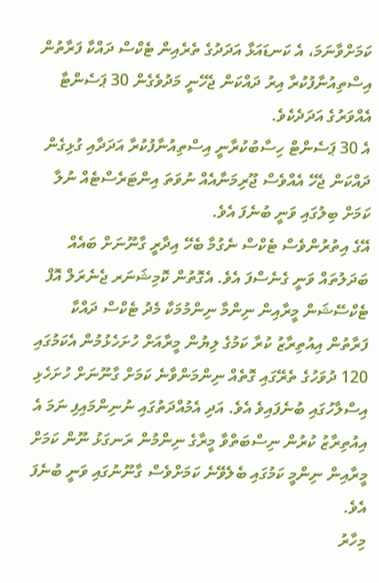ކަމަށްވާނަމަ، އެ ކަނޑައަޅާ އަދަދުގެ ތެރެއިން ޓެކްސް ދައްކާ ފަރާތުން އިސްތިއުނާފުކުރާ އިރު ދައްކަން ޖެހޭނީ މަދުވެގެން 30 ޕަސެންޓާ އެއްވަރުގެ އަދަދެކެވެ.
އެ 30 ޕަސެންޓް ހިސާބުކުރާނީ އިސްތިއުނާފުކުރާ އަދަދާއި ގުޅިގެން ދައްކަން ޖެހޭ އެއްވެސް ޖޫރިމަނާއެއް ނުވަތަ އިންޓަރެސްޓެއް ނުލާ ކަމަށް ބިލުގައި ވަނީ ބުނެފަ އެވެ.
އޭގެ އިތުރުންވެސް ޓެކްސް ނެގުމާ ބެހޭ އިދާރީ ގާނޫނަށް ބައެއް ބަދަލުތައް ވަނީ ގެނެސްފަ އެވެ. އެގޮތުން ކޮމިޝަނަރ ޖެނެރަލް އޮފް ޓެކްސޭޝަން މީރާއިން ނިންމާ ނިންމުމަކާ މެދު ޓެކްސް ދައްކާ ފަރާތުން އިއުތިރާޒު ކުރާ ކަމުގެ ލިޔުން މީރާއަށް ހުށަހެޅުމުން އެކަމުގައި 120 ދުވަހުގެ ތެރޭގައި ގޮތެއް ނިންމަންވާނެ ކަމަށް ގާނޫނަށް ހުށަހެޅި އިސްލާހުގައި ބުނެފައިވެ އެވެ. އަދި އެމުއްދަތުގައި ނުނިންމައިފި ނަމަ އެ އިއުތިރާޒު ކުރުން ނިސްބަތްވާ މީރާގެ ނިންމުން ރަނގަޅު ނޫން ކަމަށް މީރާއިން ނިންމީ ކަމުގައި ބެލެވޭނެ ކަމަށްވެސް ގާނޫނުގައި ވަނީ ބުނެފަ އެވެ.
މިހާރު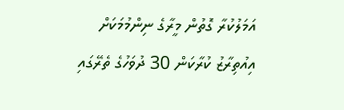އަމަލުކުރާ ގޮތުން މީރާގެ ނިންމުމަކަށް އިއުތިރާޒު ކުރާކަން 30 ދުވަހުގެ ތެރޭގައި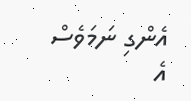އެންގި ނަމަވެސް އެ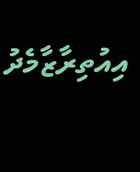އިއުތިރާޒާމެދު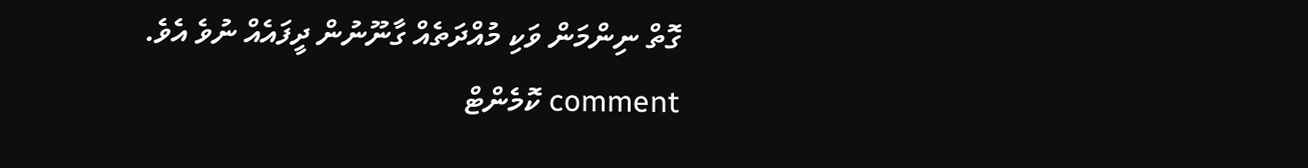ގޮތް ނިންމަން ވަކި މުއްދަތެއް ގާނޫނުން ދީފައެއް ނުވެ އެވެ.
comment ކޮމެންޓް